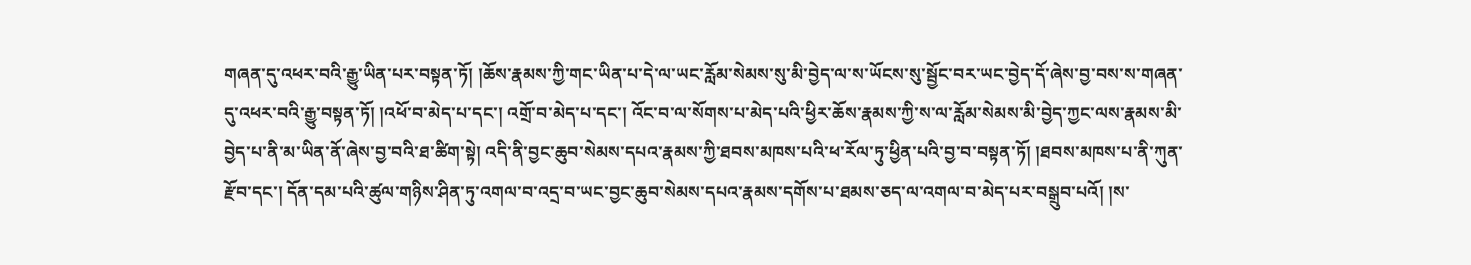གཞན་དུ་འཕར་བའི་རྒྱུ་ཡིན་པར་བསྟན་ཏོ། །ཆོས་རྣམས་ཀྱི་གང་ཡིན་པ་དེ་ལ་ཡང་རློམ་སེམས་སུ་མི་བྱེད་ལ་ས་ཡོངས་སུ་སྦྱོང་བར་ཡང་བྱེད་དོ་ཞེས་བྱ་བས་ས་གཞན་དུ་འཕར་བའི་རྒྱུ་བསྟན་ཏོ། །འཕོ་བ་མེད་པ་དང་། འགྲོ་བ་མེད་པ་དང་། འོང་བ་ལ་སོགས་པ་མེད་པའི་ཕྱིར་ཆོས་རྣམས་ཀྱི་ས་ལ་རློམ་སེམས་མི་བྱེད་ཀྱང་ལས་རྣམས་མི་བྱེད་པ་ནི་མ་ཡིན་ནོ་ཞེས་བྱ་བའི་ཐ་ཚིག་སྟེ། འདི་ནི་བྱང་ཆུབ་སེམས་དཔའ་རྣམས་ཀྱི་ཐབས་མཁས་པའི་ཕ་རོལ་ཏུ་ཕྱིན་པའི་བྱ་བ་བསྟན་ཏོ། །ཐབས་མཁས་པ་ནི་ཀུན་རྫོབ་དང་། དོན་དམ་པའི་ཚུལ་གཉིས་ཤིན་ཏུ་འགལ་བ་འདྲ་བ་ཡང་བྱང་ཆུབ་སེམས་དཔའ་རྣམས་དགོས་པ་ཐམས་ཅད་ལ་འགལ་བ་མེད་པར་བསྒྲུབ་པའོ། །ས་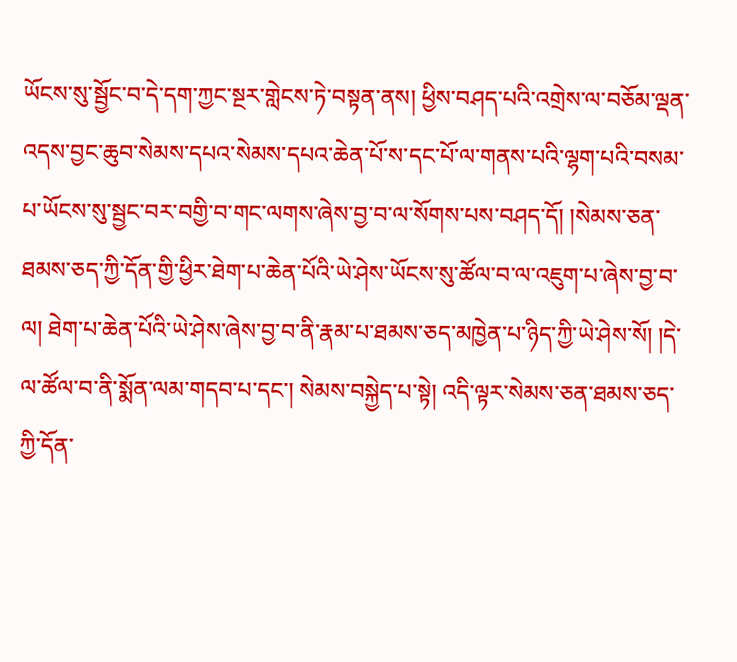ཡོངས་སུ་སྦྱོང་བ་དེ་དག་ཀྱང་སྔར་གླེངས་ཏེ་བསྟན་ནས། ཕྱིས་བཤད་པའི་འགྲེས་ལ་བཅོམ་ལྡན་འདས་བྱང་ཆུབ་སེམས་དཔའ་སེམས་དཔའ་ཆེན་པོ་ས་དང་པོ་ལ་གནས་པའི་ལྷག་པའི་བསམ་པ་ཡོངས་སུ་སྦྱང་བར་བགྱི་བ་གང་ལགས་ཞེས་བྱ་བ་ལ་སོགས་པས་བཤད་དོ། །སེམས་ཅན་ཐམས་ཅད་ཀྱི་དོན་གྱི་ཕྱིར་ཐེག་པ་ཆེན་པོའི་ཡེ་ཤེས་ཡོངས་སུ་ཚོལ་བ་ལ་འཇུག་པ་ཞེས་བྱ་བ་ལ། ཐེག་པ་ཆེན་པོའི་ཡེ་ཤེས་ཞེས་བྱ་བ་ནི་རྣམ་པ་ཐམས་ཅད་མཁྱེན་པ་ཉིད་ཀྱི་ཡེ་ཤེས་སོ། །དེ་ལ་ཚོལ་བ་ནི་སྨོན་ལམ་གདབ་པ་དང་། སེམས་བསྐྱེད་པ་སྟེ། འདི་ལྟར་སེམས་ཅན་ཐམས་ཅད་ཀྱི་དོན་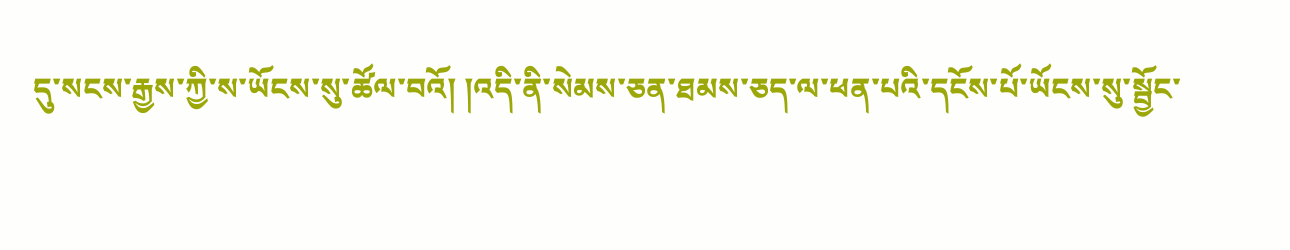དུ་སངས་རྒྱས་ཀྱི་ས་ཡོངས་སུ་ཚོལ་བའོ། །འདི་ནི་སེམས་ཅན་ཐམས་ཅད་ལ་ཕན་པའི་དངོས་པོ་ཡོངས་སུ་སྦྱོང་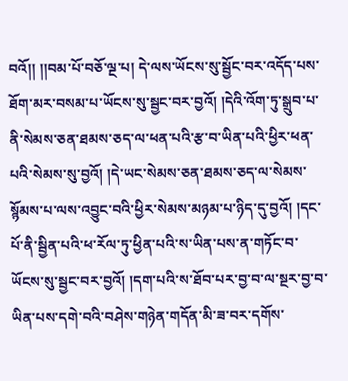བའོ།། །།བམ་པོ་བཅོ་ལྔ་པ། དེ་ལས་ཡོངས་སུ་སྦྱོང་བར་འདོད་པས་ཐོག་མར་བསམ་པ་ཡོངས་སུ་སྦྱང་བར་བྱའོ། །དེའི་འོག་ཏུ་སྒྲུབ་པ་ནི་སེམས་ཅན་ཐམས་ཅད་ལ་ཕན་པའི་རྩ་བ་ཡིན་པའི་ཕྱིར་ཕན་པའི་སེམས་སུ་བྱའོ། །དེ་ཡང་སེམས་ཅན་ཐམས་ཅད་ལ་སེམས་སྙོམས་པ་ལས་འབྱུང་བའི་ཕྱིར་སེམས་མཉམ་པ་ཉིད་དུ་བྱའོ། །དང་པོ་ནི་སྦྱིན་པའི་ཕ་རོལ་ཏུ་ཕྱིན་པའི་ས་ཡིན་པས་ན་གཏོང་བ་ཡོངས་སུ་སྦྱང་བར་བྱའོ། །དག་པའི་ས་ཐོབ་པར་བྱ་བ་ལ་སྔར་བྱ་བ་ཡིན་པས་དགེ་བའི་བཤེས་གཉེན་གདོན་མི་ཟ་བར་དགོས་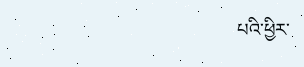པའི་ཕྱིར་